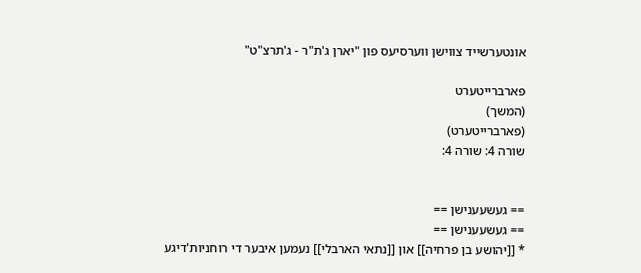אונטערשייד צווישן ווערסיעס פון "יארן ג'ת"ר - ג'תרצ"ט"

פארברייטערט
(המשך)
(פארברייטערט)
שורה 4: שורה 4:


== געשעענישן ==
== געשעענישן ==
* [[יהושע בן פרחיה]] און [[נתאי הארבלי]] נעמען איבער די רוחניות'דיגע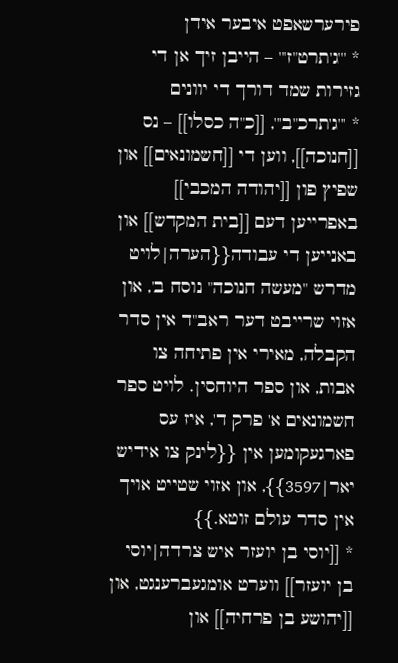פירערשאפט איבער אידן
* '''ג'תרט"ז''' – הייבן זיך אן די גזירות שמד דורך די יוונים
* '''ג'תרכ"ב''', [[כ"ה כסלו]] – נס [[חנוכה]], ווען די [[חשמונאים]] און שפיץ פון [[יהודה המכבי]] באפרייען דעם [[בית המקדש]] און באנייען די עבודה{{הערה|לויט מדרש "מעשה חנוכה" נוסח ב', און אזוי שרייבט דער ראב"ד אין סדר הקבלה, מאירי אין פתיחה צו אבות, און ספר היוחסין. לויט ספר חשמונאים א' פרק ד', איז עס פארגעקומען אין {{לינק צו אידיש יאר|3597}}, און אזוי שטייט אויך אין סדר עולם זוטא.}}
* [[יוסי בן יועזר איש צרדה|יוסי בן יועזר]] ווערט אומגעברענגט, און [[יהושע בן פרחיה]] און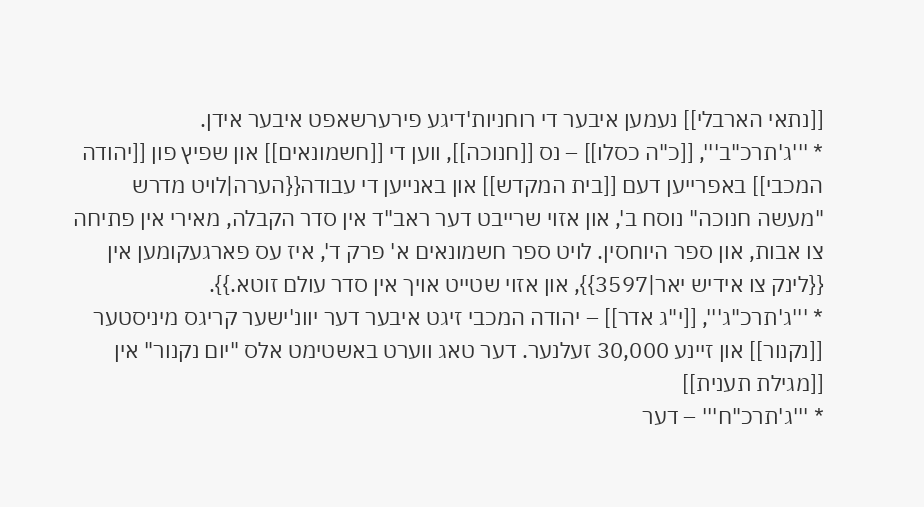[[נתאי הארבלי]] נעמען איבער די רוחניות'דיגע פירערשאפט איבער אידן.
* '''ג'תרכ"ב''', [[כ"ה כסלו]] – נס [[חנוכה]], ווען די [[חשמונאים]] און שפיץ פון [[יהודה המכבי]] באפרייען דעם [[בית המקדש]] און באנייען די עבודה{{הערה|לויט מדרש "מעשה חנוכה" נוסח ב', און אזוי שרייבט דער ראב"ד אין סדר הקבלה, מאירי אין פתיחה צו אבות, און ספר היוחסין. לויט ספר חשמונאים א' פרק ד', איז עס פארגעקומען אין {{לינק צו אידיש יאר|3597}}, און אזוי שטייט אויך אין סדר עולם זוטא.}}.
* '''ג'תרכ"ג''', [[י"ג אדר]] – יהודה המכבי זיגט איבער דער יוונ'ישער קריגס מיניסטער [[נקנור]] און זיינע 30,000 זעלנער. דער טאג ווערט באשטימט אלס "יום נקנור" אין [[מגילת תענית]]
* '''ג'תרכ"ח''' – דער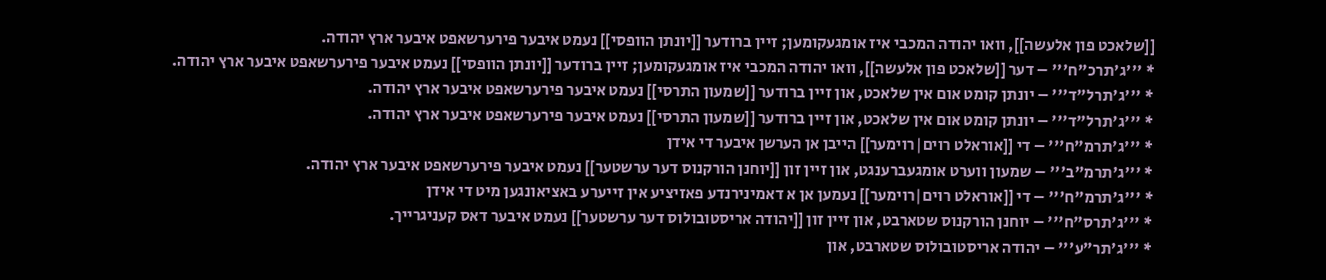[[שלאכט פון אלעשה]], וואו יהודה המכבי איז אומגעקומען; זיין ברודער [[יונתן הוופסי]] נעמט איבער פירערשאפט איבער ארץ יהודה.
* '''ג'תרכ"ח''' – דער [[שלאכט פון אלעשה]], וואו יהודה המכבי איז אומגעקומען; זיין ברודער [[יונתן הוופסי]] נעמט איבער פירערשאפט איבער ארץ יהודה.
* '''ג'תרל"ד''' – יונתן קומט אום אין שלאכט, און זיין ברודער [[שמעון התרסי]] נעמט איבער פירערשאפט איבער ארץ יהודה.
* '''ג'תרל"ד''' – יונתן קומט אום אין שלאכט, און זיין ברודער [[שמעון התרסי]] נעמט איבער פירערשאפט איבער ארץ יהודה.
* '''ג'תרמ"ח''' – די [[אוראלט רוים|רוימער]] הייבן אן הערשן איבער די אידן
* '''ג'תרמ"ב''' – שמעון ווערט אומגעברענגט, און זיין זון [[יוחנן הורקנוס דער ערשטער]] נעמט איבער פירערשאפט איבער ארץ יהודה.
* '''ג'תרמ"ח''' – די [[אוראלט רוים|רוימער]] נעמען אן א דאמינירנדע פאזיציע אין זייערע באציאונגען מיט די אידן
* '''ג'תרס"ח''' – יוחנן הורקנוס שטארבט, און זיין זון [[יהודה אריסטובולוס דער ערשטער]] נעמט איבער דאס קעניגרייך.
* '''ג'תר"ע''' – יהודה אריסטובולוס שטארבט, און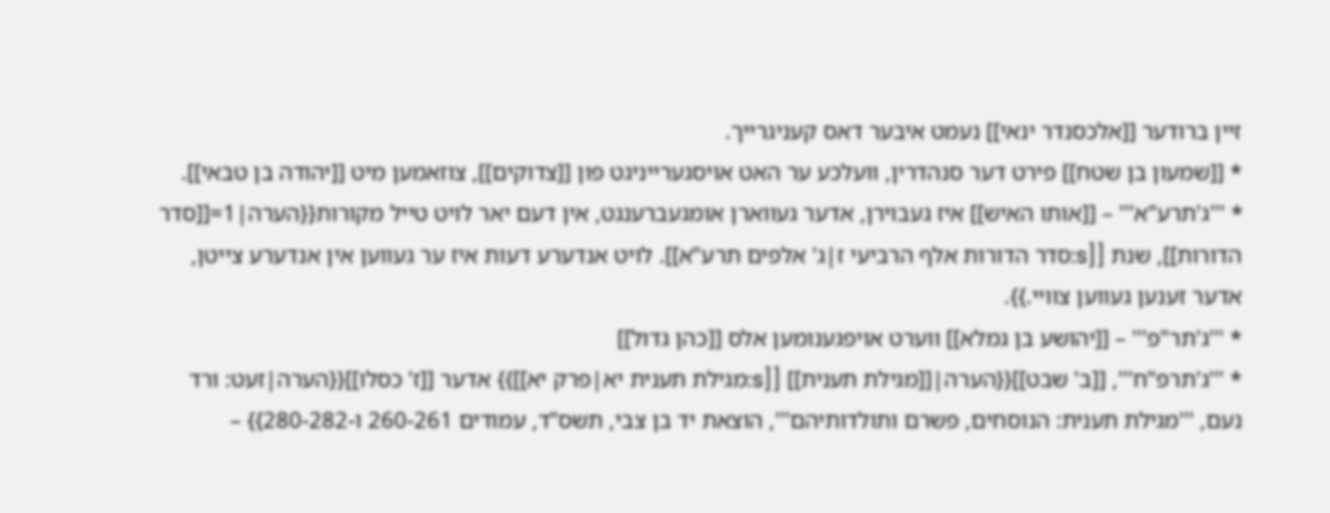זיין ברודער [[אלכסנדר ינאי]] נעמט איבער דאס קעניגרייך.
* [[שמעון בן שטח]] פירט דער סנהדרין, וועלכע ער האט אויסגערייניגט פון [[צדוקים]], צוזאמען מיט [[יהודה בן טבאי]].
* '''ג'תרע"א''' – [[אותו האיש]] איז געבוירן, אדער געווארן אומגעברענגט, אין דעם יאר לויט טייל מקורות{{הערה|1=[[סדר הדורות]], שנת [[s:סדר הדורות אלף הרביעי ז|ג' אלפים תרע"א]]. לויט אנדערע דעות איז ער געווען אין אנדערע צייטן, אדער זענען געווען צוויי.}}.
* '''ג'תר"פ''' – [[יהושע בן גמלא]] ווערט אויפגענומען אלס [[כהן גדול]]
* '''ג'תרפ"ח''', [[ב' שבט]]{{הערה|[[מגילת תענית]] [[s:מגילת תענית יא|פרק יא]]}} אדער [[ז' כסלו]]{{הערה|זעט: ורד נעם, '''מגילת תענית: הנוסחים, פשרם ותולדותיהם''', הוצאת יד בן צבי, תשס"ד, עמודים 260-261 ו-280-282}} –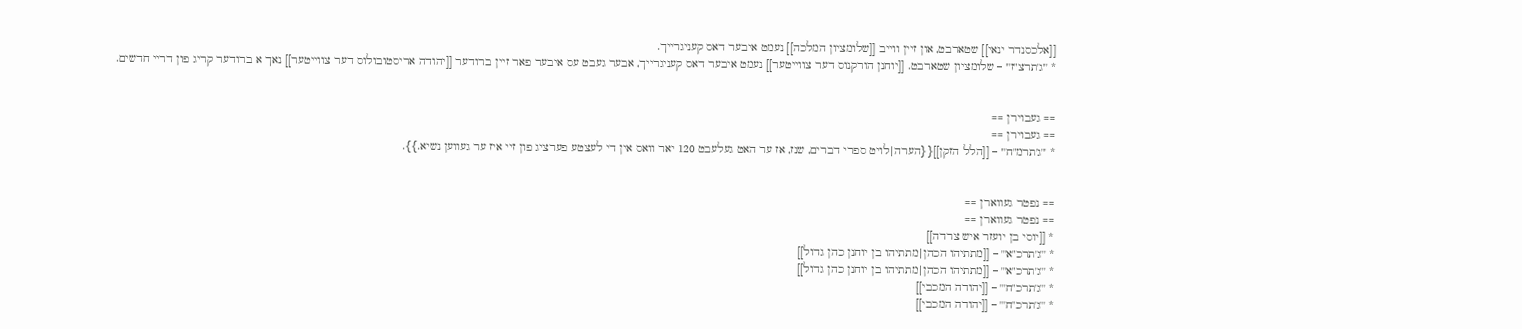[[אלכסנדר ינאי]] שטארבט, און זיין ווייב [[שלומציון המלכה]] נעמט איבער דאס קעניגרייך.
* '''ג'תרצ"ז''' – שלומציון שטארבט. [[יוחנן הורקנוס דער צווייטער]] נעמט איבער דאס קעניגרייך, אבער געבט עס איבער פאר זיין ברודער [[יהודה אריסטובולוס דער צווייטער]] נאך א ברודער קריג פון דריי חדשים.


== געבוירן ==
== געבוירן ==
* '''ג'תרמ"ח''' – [[הלל הזקן]]{{הערה|לויט ספרי דברים, שנז, אז ער האט געלעבט 120 יאר וואס אין די לעצטע פערציג פון זיי איז ער געווען נשיא.}}.


== נפטר געווארן ==
== נפטר געווארן ==
* [[יוסי בן יועזר איש צרדה]]
* '''ג'תרכ"א''' – [[מתתיהו הכהן|מתתיהו בן יוחנן כהן גדול]]
* '''ג'תרכ"א''' – [[מתתיהו הכהן|מתתיהו בן יוחנן כהן גדול]]
* '''ג'תרכ"ח''' – [[יהודה המכבי]]
* '''ג'תרכ"ח''' – [[יהודה המכבי]]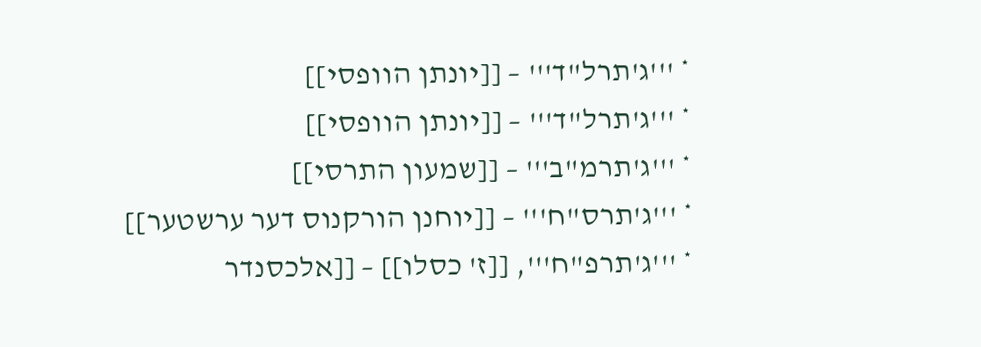* '''ג'תרל"ד''' – [[יונתן הוופסי]]
* '''ג'תרל"ד''' – [[יונתן הוופסי]]
* '''ג'תרמ"ב''' – [[שמעון התרסי]]
* '''ג'תרס"ח''' – [[יוחנן הורקנוס דער ערשטער]]
* '''ג'תרפ"ח''', [[ז' כסלו]] – [[אלכסנדר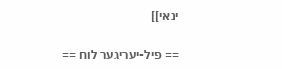ינאי]]


== פיל-יעריגער לוח ==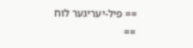== פיל-יעריגער לוח ==